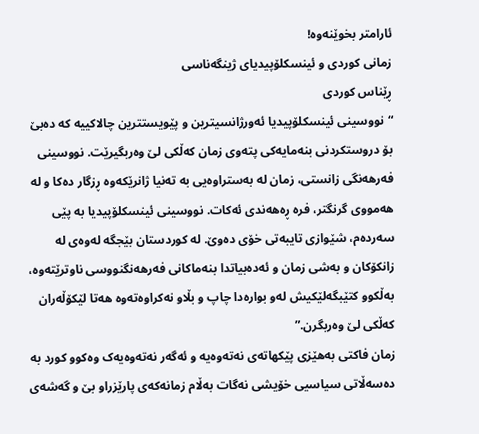ئارامتر بخوێنەوە!
زمانی کوردی و ئینسکلۆپیدیای ژینگەناسی
ڕێناس کوردی
“نووسینی ئینسکلۆپیدیا ئەورژانسیترین و پێویستترین چالاکییە کە دەبێ بۆ دروستکردنی بنەمایەکی پتەوی زمان کەڵکی لێ وەربگیرێت. نووسینی فەرهەنگی زانستی، زمان لە بەستراوەیی بە تەنیا ژانرێکەوە ڕزگار دەکا و لە هەمووی گرنگتر، فرە ڕەهەندی ئەکات. نووسینی ئینسکلۆپیدیا بە پێی سەردەم، شێوازی تایبەتی خۆی دەوێ. لە کوردستان بێجگە لەوەی لە زانکۆکان و بەشی زمان و ئەدەبیاتدا بنەماکانی فەرهەنگنووسی ناوترێتەوە، بەڵکوو کتێبگەلێکیش لەو بوارەدا چاپ و بڵاو نەکراوەتەوە هەتا لێکۆڵەران کەڵکی لێ وەربگرن.”
زمان فاکتی بەهێزی پێکهاتەی نەتەوەیە و ئەگەر نەتەوەیەک وەکوو کورد بە دەسەڵاتی سیاسیی خۆیشی نەگات بەڵام زمانەکەی پارێزراو بێ و گەشەی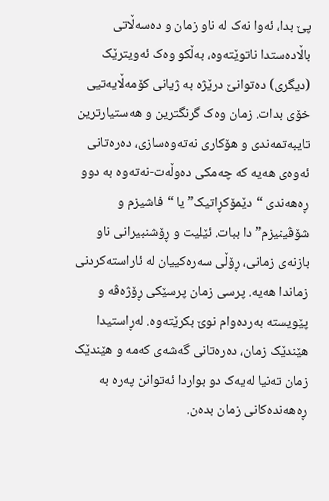پێ بدا، ئەوا نەک لە ناو زمان و دەسەڵاتی باڵادەستدا ناتوێتەوە، بەڵکو وەک ئەویترێک (دیگری) دەتوانێ درێژە بە ژیانی کۆمەڵایەتیی خۆی بدات. زمان وەک گرنگترین و هەستیارترین تایبەتمەندی و هۆکاری نەتەوەسازی، دەرەتانی ئەوەی هەیە کە چەمکی دەوڵەت-نەتەوە بە دوو ڕەهەندی “دێمۆکڕاتیک” یا “فاشیزم و شۆڤینیزم”دا ببات. ئێلیت و ڕۆشنبیرانی ناو بازنەی زمانی، ڕۆڵی سەرەکییان لە ئاراستەکردنی زماندا هەیە. پرسی زمان پرسێکی ڕۆژەڤە و پێویستە بەردەوام نوێ بکرێتەوە. لەڕاستیدا هێندێک زمان، دەرەتانی گەشەی کەمە و هێندێک زمان تەنیا لەیەک دو بواردا ئەتوانن پەرە بە ڕەهەندەکانی زمان بدەن.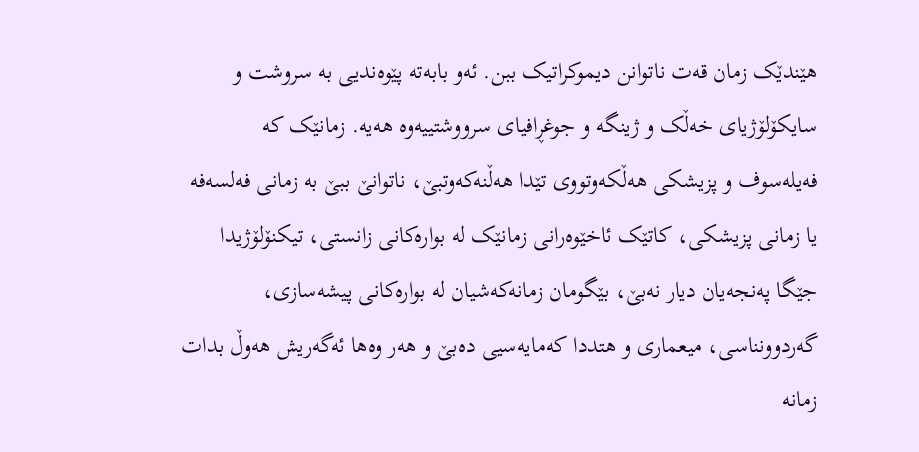هێندێک زمان قەت ناتوانن دیموکراتیک ببن. ئەو بابەتە پێوەندیی بە سروشت و سایکۆلۆژیای خەڵک و ژینگە و جوغڕافیای سرووشتییەوە هەیە. زمانێک کە فەیلەسوف و پزیشکی هەڵکەوتووی تێدا هەڵنەکەوتبێ، ناتوانێ ببێ بە زمانی فەلسەفە یا زمانی پزیشکی، کاتێک ئاخێوەرانی زمانێک لە بوارەکانی زانستی، تیکنۆلۆژیدا جێگا پەنجەیان دیار نەبێ، بێگومان زمانەکەشیان لە بوارەکانی پیشەسازی، گەردوونناسی، میعماری و هتددا کەمایەسیی دەبێ و هەر وەها ئەگەریش هەوڵ بدات زمانە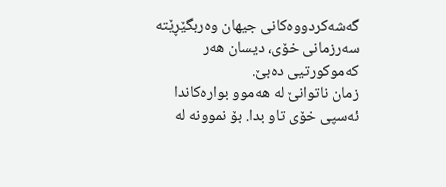گەشەکردووەکانی جیهان وەربگێڕێتە سەرزمانی خۆی، دیسان هەر کەموکورتیی دەبێ.
زمان ناتوانێ لە هەموو بوارەکاندا ئەسپی خۆی تاو بدا. بۆ نموونە لە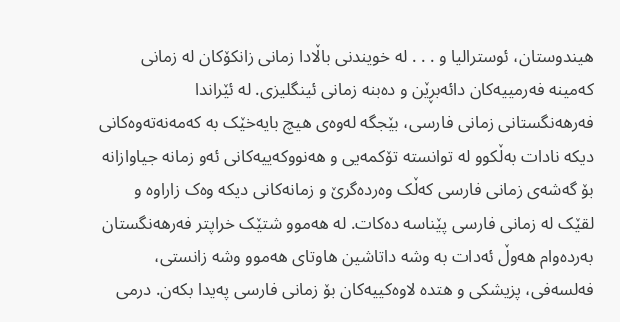هیندوستان، ئوسترالیا و . . . لە خویندنی باڵادا زمانی زانکۆکان لە زمانی کەمینە فەرمییەکان دائەبڕێن و دەبنە زمانی ئینگلیزی. لە ئێراندا فەرهەنگستانی زمانی فارسی، بێجگە لەوەی هیچ بایەخێک بە کەمەنەتەوەکانی دیکە نادات بەڵکوو لە توانستە تۆکمەیی و هەنووکەییەکانی ئەو زمانە جیاوازانە بۆ گەشەی زمانی فارسی کەڵک وەردەگرێ و زمانەکانی دیکە وەک زاراوە و لقێک لە زمانی فارسی پێناسە دەکات. لە هەموو شتێک خراپتر فەرهەنگستان بەردەوام هەوڵ ئەدات بە وشە داتاشین هاوتای هەموو وشە زانستی، فەلسەفی، پزیشکی و هتدە لاوەکییەکان بۆ زمانی فارسی پەیدا بکەن. درمی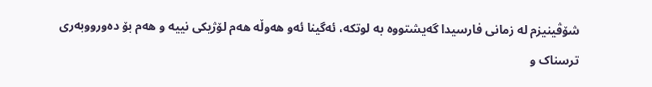شۆڤینیزم لە زمانی فارسیدا گەیشتووە بە لوتکە، ئەگینا ئەو هەوڵە هەم لۆژیکی نییە و هەم بۆ دەورووبەری ترسناک و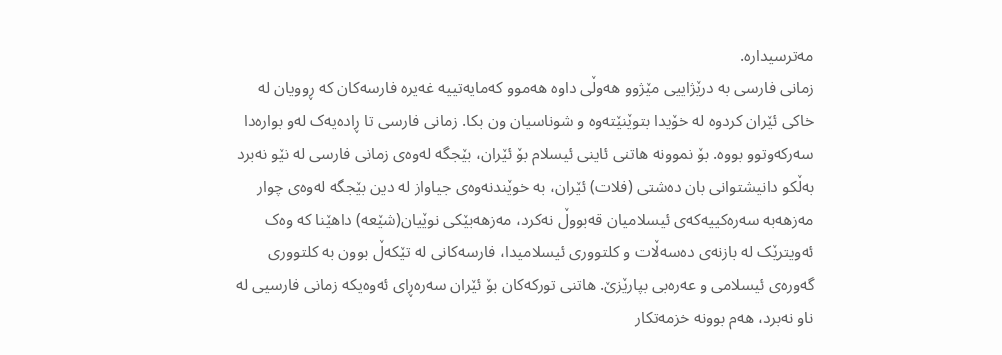مەترسیدارە.
زمانی فارسی بە درێژاییی مێژوو هەوڵی داوە هەموو کەمایەتییە غەیرە فارسەکان کە ڕوویان لە خاکی ئێران کردوە لە خۆیدا بتوێنێتەوە و شوناسیان ون بکا. زمانی فارسی تا ڕادەیەک لەو بوارەدا سەرکەوتوو بووە. بۆ نموونە هاتنی ئاینی ئیسلام بۆ ئێران، بێجگە لەوەی زمانی فارسی لە نێو نەبرد بەڵکو دانیشتوانی بان دەشتی (فلات) ئێران، بە خوێندنەوەی جیاواز لە دین بێجگە لەوەی چوار مەزهەبە سەرەکییەکەی ئیسلامیان قەبووڵ نەکرد، مەزهەبێکی نوێیان(شێعە) داهێنا کە وەک ئەویترێک لە بازنەی دەسەڵات و کلتووری ئیسلامیدا، فارسەکانی لە تێکەڵ بوون بە کلتووری گەورەی ئیسلامی و عەرەبی بپارێزێ. هاتنی تورکەکان بۆ ئێران سەرەڕای ئەوەیکە زمانی فارسیی لە ناو نەبرد، هەم بوونە خزمەتکار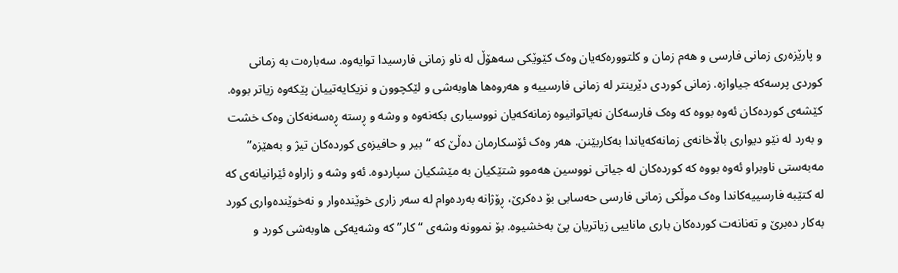و پارێزەری زمانی فارسی و هەم زمان و کلتوورەکەیان وەک کێوێکی سەهۆڵ لە ناو زمانی فارسیدا توایەوە. سەبارەت بە زمانی کوردی پرسەکە جیاوازە. زمانی کوردی دێرینتر لە زمانی فارسییە و هەروەها هاوبەشی و لێکچوون و نزیکایەتییان پێکەوە زیاتر بووە. کێشەی کوردەکان ئەوە بووە کە وەک فارسەکان نەیاتوانیوە زمانەکەیان نووسیاری بکەنەوە و وشە و ڕستە ڕەسەنەکان وەک خشت و بەرد لە نێو دیواری باڵاخانەی زمانەکەیاندا بەکاربێنن. هەر وەک ئۆسکارمان دەڵێ کە “بیر و حافیزەی کوردەکان تیژ و بەهێزە” مەبەستی ناوبراو ئەوە بووە کە کوردەکان لە جیاتی نووسین هەموو شتێکیان بە مێشکیان سپاردوە. ئەو وشە و زاراوە ئێرانیانەی کە لە کتێبە فارسییەکاندا وەک موڵکی زمانی فارسی حەسابی بۆ دەکرێ، ڕۆژانە بەردەوام لە سەر زاری خوێندەوار و نەخوێندەواری کورد بەکار دەبرێ و تەنانەت کوردەکان باری ماناییی زیاتریان پێ بەخشیوە. بۆ نموونە وشەی “کار” کە وشەیەکی هاوبەشی کورد و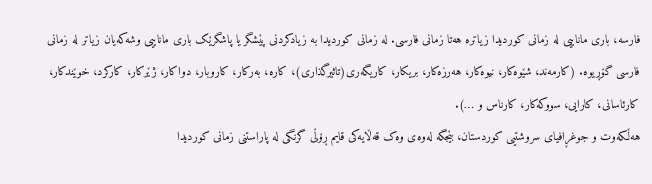فارسە، باری ماناییی لە زمانی کوردیدا زیاترە هەتا زمانی فارسی. لە زمانی کوردیدا بە زیادکردنی پێشگر یا پاشگرێک باری ماناییی وشەکەیان زیاتر لە زمانی فارسی گۆڕیوە. (کارمەند، شێوەکار، نیوەکار، هەرزەکار، بریکار، کاریگەری(تاثیرگذاری)، کارە، بەرکار، کاروبار، دواکار، ژێرکار، کارکرد، خوێندکار، کارئاسانی، کارایی، سووکەکار، کارناس و …).
هەڵکەوت و جوغڕافیای سروشتیی کوردستان، بێجگە لەوەی وەک قەڵایەکی قایم ڕۆڵی گرنگی لە پاراستنی زمانی کوردیدا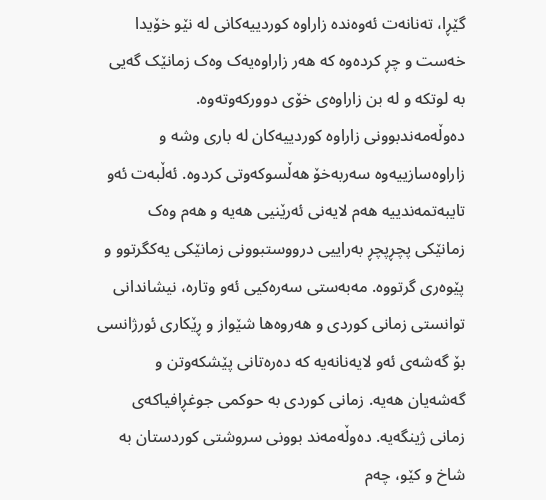گێڕا، تەنانەت ئەوەندە زاراوە کوردییەکانی لە نێو خۆیدا خەست و چڕ کردەوە کە هەر زاراوەیەک وەک زمانێک گەیی به لوتکە و لە بن زاراوەی خۆی دوورکەوتەوە.
دەوڵەمەندبوونی زاراوە کوردییەکان لە باری وشە و زاراوەسازییەوە سەربەخۆ هەڵسوکەوتی کردوە. ئەڵبەت ئەو تایبەتمەندییە هەم لایەنی ئەرێنیی هەیە و هەم وەک زمانێکی پچڕپچڕ بەراییی درووستبوونی زمانێکی یەکگرتوو و پێوەری گرتووە. مەبەستی سەرەکیی ئەو وتارە، نیشاندانی توانستی زمانی کوردی و هەروەها شێواز و ڕێکاری ئورژانسی بۆ گەشەی ئەو لایەنانەیە کە دەرەتانی پێشکەوتن و گەشەیان هەیە. زمانی کوردی بە حوکمی جوغڕافیاکەی زمانی ژینگەیە. دەوڵەمەند بوونی سروشتی کوردستان بە شاخ و کێو، چەم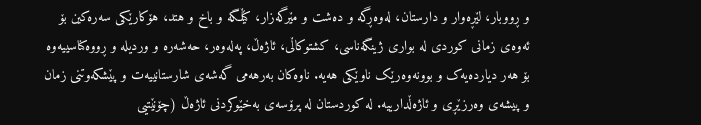و ڕووبار، لێڕەوار و دارستان، لەوەڕگە و دەشت و مێرگەزار، کێڵگە و باخ و هتد، هۆکارێکی سەرەکین بۆ ئەوەی زمانی کوردی لە بواری ژینگەناسی، کشتوکاڵی، ئاژەڵ، پەلەوەر، حەشەرە و وردیلە و ڕووەکناسییەوە بۆ هەر دیاردەیەک و بوونەوەرێک ناوێکی هەیە. ناوەکان بەرهەمی گەشەی شارستانییەت و پێشکەوتنی زمان و پیشەی وەرزێڕی و ئاژەڵدارییە. لە کوردستان لە پرۆسەی بەخێوکردنی ئاژەڵ (چۆنێتیی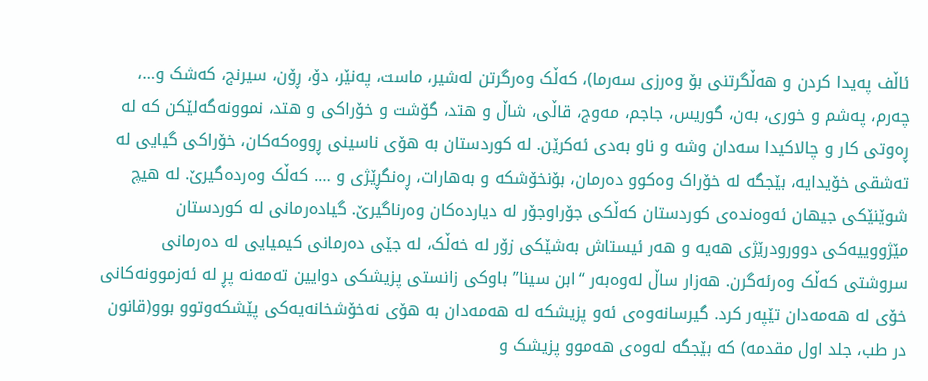ئاڵف پەیدا کردن و هەڵگرتنی بۆ وەرزی سەرما)، کەڵک وەرگرتن لەشیر، ماست، پەنێر، دۆ، ڕۆن، سیرنج، کەشک و…، چەرم، پەشم و خوری، بەن، گوریس، جاجم، مەوج، قاڵی، شاڵ و هتد، گۆشت و خۆراکی و هتد، نموونەگەلێکن کە لە ڕەوتی کار و چالاکیدا سەدان وشە و ناو بەدی ئەکرێن. لە کوردستان بە هۆی ناسینی ڕووەکەکان، خۆراکی گیایی لە تەشقی خۆیدایە، بێجگە لە خۆراک وەکوو دەرمان، بۆنخۆشکە و بەهارات، ڕەنگڕێژی و …. کەڵک وەردەگیرێ. لە هیچ شوێنێکی جیهان ئەوەندەی کوردستان کەڵکی جۆراوجۆر لە دیاردەکان وەرناگیرێ. گیادەرمانی لە کوردستان مێژووییەکی دوورودرێژی هەیە و هەر ئیستاش بەشێکی زۆر لە خەڵک، لە جێی دەرمانی کیمیایی لە دەرمانی سروشتی کەڵک وەرئەگرن. هەزار ساڵ لەوەبەر “ابن سینا” باوکی زانستی پزیشکی دوایین تەمەنە پڕ لە ئەزموونەکانی خۆی لە هەمەدان تێپەر کرد. گیرسانەوەی ئەو پزیشکە لە هەمەدان بە هۆی نەخۆشخانەیەکی پێشکەوتوو بوو(قانون در طب، جلد اول مقدمە) کە بێجگە لەوەی هەموو پزیشک و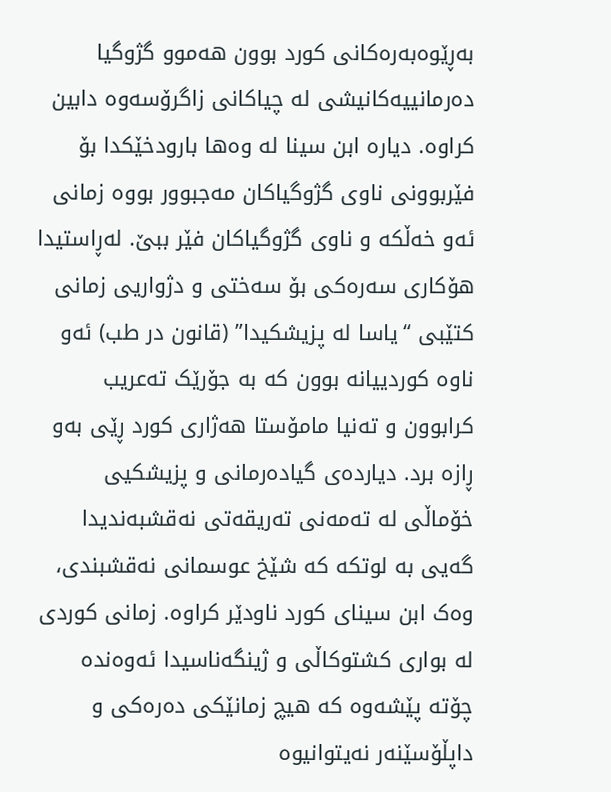بەڕێوەبەرەکانی کورد بوون هەموو گژوگیا دەرمانییەکانیشی لە چیاکانی زاگرۆسەوە دابین کراوە. دیارە ابن سینا لە وەها بارودخێکدا بۆ فێربوونی ناوی گژوگیاکان مەجبوور بووە زمانی ئەو خەڵکە و ناوی گژوگیاکان فێر ببێ. لەڕاستیدا هۆکاری سەرەکی بۆ سەختی و دژواریی زمانی کتێبی “یاسا لە پزیشکیدا” (قانون در طب) ئەو ناوە کوردییانە بوون کە بە جۆرێک تەعریب کرابوون و تەنیا مامۆستا هەژاری کورد ڕێی بەو ڕازە برد. دیاردەی گیادەرمانی و پزیشکیی خۆماڵی لە تەمەنی تەریقەتی نەقشبەندیدا گەیی بە لوتکە کە شێخ عوسمانی نەقشبندی، وەک ابن سینای کورد ناودێر کراوە. زمانی کوردی لە بواری کشتوکاڵی و ژینگەناسیدا ئەوەندە چۆتە پێشەوە کە هیچ زمانێکی دەرەکی و داپڵۆسێنەر نەیتوانیوە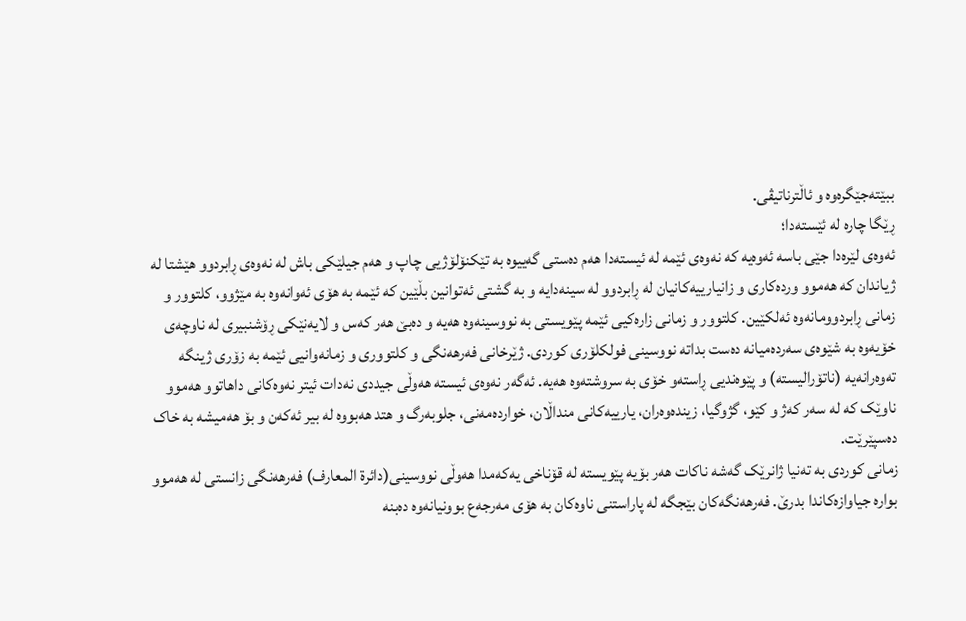ببێتەجێگرەوە و ئاڵترناتیڤی.
ڕێگا چارە لە ئێستەدا؛
ئەوەی لێرەدا جێی باسە ئەوەیە کە نەوەی ئێمە لە ئیستەدا هەم دەستی گەییوە بە تێکنۆلۆژیی چاپ و هەم جیلێکی باش لە نەوەی ڕابردوو هێشتا لە ژیاندان کە هەموو وردەکاری و زانیارییەکانیان لە ڕابردوو لە سینەدایە و بە گشتی ئەتوانین بڵێین کە ئێمە بە هۆی ئەوانەوە بە مێژوو، کلتوور و زمانی ڕابردوومانەوە ئەلکێین. کلتوور و زمانی زارەکیی ئێمە پێویستی بە نووسینەوە هەیە و دەبێ هەر کەس و لایەنێکی ڕۆشنبیری لە ناوچەی خۆیەوە بە شێوەی سەردەمیانە دەست بداتە نووسینی فولکلۆری کوردی. ژێرخانی فەرهەنگی و کلتووری و زمانەوانیی ئێمە بە زۆری ژینگە تەوەرانەیە (ناتۆرالیستە) و پێوەندیی ڕاستەو خۆی بە سروشتەوە هەیە. ئەگەر نەوەی ئیستە هەوڵی جیددی نەدات ئیتر نەوەکانی داهاتوو هەموو ناوێک کە لە سەر کەژ و کێو، گژوگیا، زیندەوەران، یارییەکانی منداڵان، خواردەمەنی، جلوبەرگ و هتد هەبووە لە بیر ئەکەن و بۆ هەمیشە بە خاک دەسپێرێت.
زمانی کوردی بە تەنیا ژانرێک گەشە ناکات هەر بۆیە پێویستە لە قۆناخی یەکەمدا هەوڵی نووسینی(دائرة المعارف) فەرهەنگی زانستی لە هەموو بوارە جیاوازەکاندا بدرێ. فەرهەنگەکان بێجگە لە پاراستنی ناوەکان بە هۆی مەرجەع بوونیانەوە دەبنە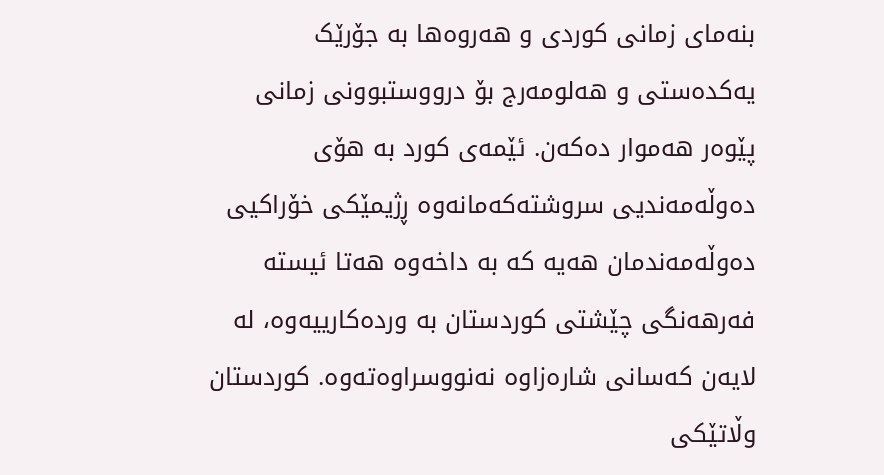بنەمای زمانی کوردی و هەروەها بە جۆرێک یەکدەستی و هەلومەرج بۆ درووستبوونی زمانی پێوەر هەموار دەکەن. ئێمەی کورد بە هۆی دەوڵەمەندیی سروشتەکەمانەوە ڕژیمێکی خۆراکیی دەوڵەمەندمان هەیە کە بە داخەوە هەتا ئیستە فەرهەنگی چێشتی کوردستان بە وردەکارییەوە، لە لایەن کەسانی شارەزاوە نەنووسراوەتەوە. کوردستان وڵاتێکی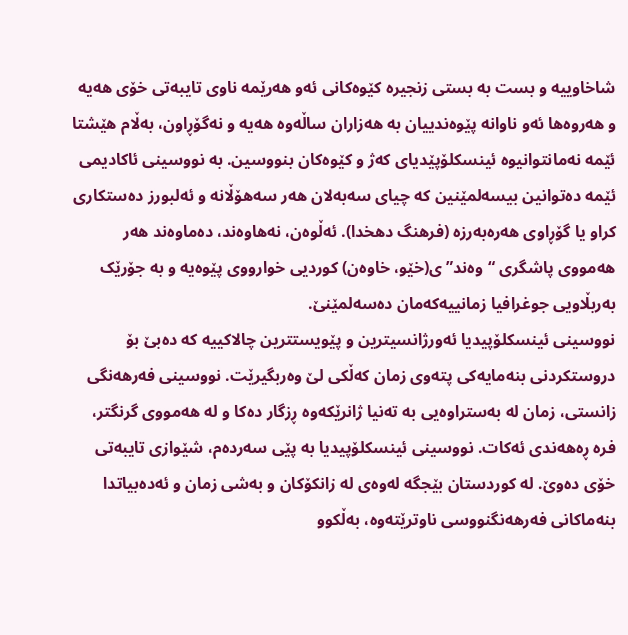شاخاوییە و بست بە بستی زنجیرە کێوەکانی ئەو هەرێمە ناوی تایبەتی خۆی هەیە و هەروەها ئەو ناوانە پێوەندییان بە هەزاران ساڵەوە هەیە و نەگۆڕاون، بەڵام هێشتا ئێمە نەمانتوانیوە ئینسکلۆپێدیای کەژ و کێوەکان بنووسین. بە نووسینی ئاکادیمی ئێمە دەتوانین بیسەلمێنین کە چیای سەبەلان هەر سەهۆڵانە و ئەلبورز دەستکاری کراو یا گۆڕاوی هەرەبەرزە (فرهنگ دهخدا). ئەڵوەن، نەهاوەند، دەماوەند هەر هەمووی پاشگری “وەند”ی(خێو، خاوەن) کوردیی خوارووی پێوەیە و بە جۆرێک بەربڵاویی جوغرافیا زمانییەکەمان دەسەلمێنێ.
نووسینی ئینسکلۆپیدیا ئەورژانسیترین و پێویستترین چالاکییە کە دەبێ بۆ دروستکردنی بنەمایەکی پتەوی زمان کەڵکی لێ وەربگیرێت. نووسینی فەرهەنگی زانستی، زمان لە بەستراوەیی بە تەنیا ژانرێکەوە ڕزگار دەکا و لە هەمووی گرنگتر، فرە ڕەهەندی ئەکات. نووسینی ئینسکلۆپیدیا بە پێی سەردەم، شێوازی تایبەتی خۆی دەوێ. لە کوردستان بێجگە لەوەی لە زانکۆکان و بەشی زمان و ئەدەبیاتدا بنەماکانی فەرهەنگنووسی ناوترێتەوە، بەڵکوو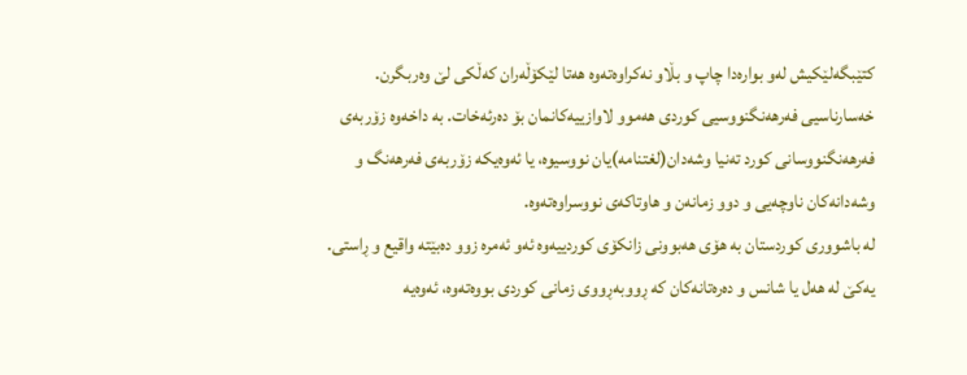کتێبگەلێکیش لەو بوارەدا چاپ و بڵاو نەکراوەتەوە هەتا لێکۆڵەران کەڵکی لێ وەربگرن. خەسارناسیی فەرهەنگنووسیی کوردی هەموو لاوازییەکانمان بۆ دەرئەخات. بە داخەوە زۆربەی فەرهەنگنووسانی کورد تەنیا وشەدان(لغتنامە)یان نووسیوە، یا ئەوەیکە زۆربەی فەرهەنگ و وشەدانەکان ناوچەیی و دوو زمانەن و هاوتاکەی نووسراوەتەوە.
لە باشووری کوردستان بە هۆی هەبوونی زانکۆی کوردییەوە ئەو ئەمرە زوو دەبێتە واقیع و ڕاستی. یەکێ لە هەل یا شانس و دەرەتانەکان کە ڕووبەڕووی زمانی کوردی بووەتەوە، ئەوەیە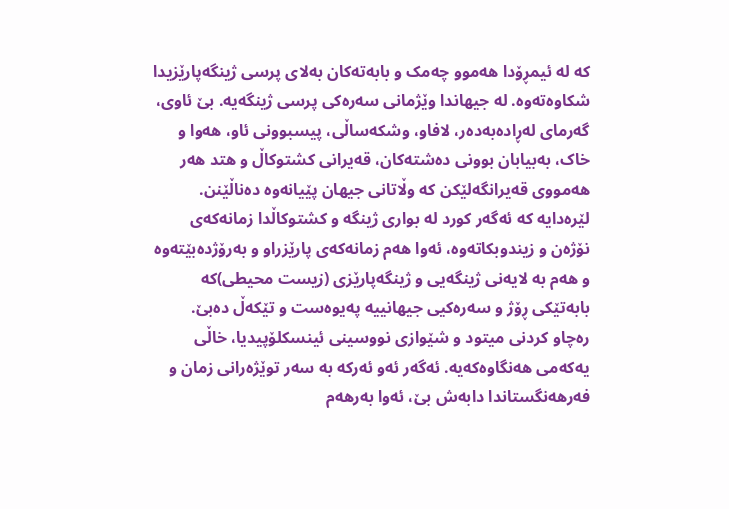کە لە ئیمڕۆدا هەموو چەمک و بابەتەکان بەلای پرسی ژینگەپارێزیدا شکاوەتەوە. لە جیهاندا وێژمانی سەرەکی پرسی ژینگەیە. بێ ئاوی، گەرمای لەڕادەبەدەر، لافاو، وشکەساڵی، پیسبوونی ئاو، هەوا و خاک، بەبیابان بوونی دەشتەکان، قەیرانی کشتوکاڵ و هتد هەر هەمووی قەیرانگەلێکن کە وڵاتانی جیهان پێیانەوە دەناڵێنن. لێرەدایە کە ئەگەر کورد لە بواری ژینگە و کشتوکاڵدا زمانەکەی نۆژەن و زیندوبکاتەوە، ئەوا هەم زمانەکەی پارێزراو و بەرۆژدەبێتەوە و هەم بە لایەنی ژینگەیی و ژینگەپارێزی (زیست محیطی)کە بابەتێکی ڕۆژ و سەرەکیی جیهانییە پەیوەست و تێکەڵ دەبێ.
رەچاو کردنی میتود و شێوازی نووسینی ئینسکلۆپیدیا، خاڵی یەکەمی هەنگاوەکەیە. ئەگەر ئەو ئەرکە بە سەر توێژەرانی زمان و فەرهەنگستاندا دابەش بێ، ئەوا بەرهەم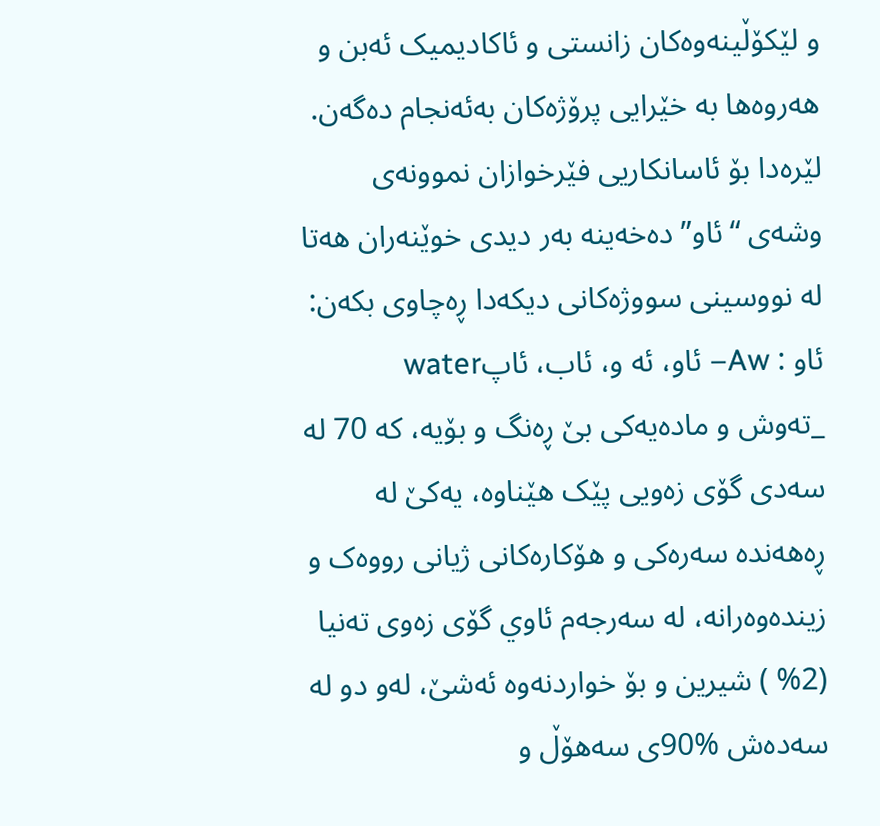و لێکۆڵینەوەکان زانستی و ئاکادیمیک ئەبن و هەروەها بە خێرایی پرۆژەکان بەئەنجام دەگەن. لێرەدا بۆ ئاسانکاریی فێرخوازان نموونەی وشەی “ئاو” دەخەینە بەر دیدی خوێنەران هەتا لە نووسینی سووژەکانی دیکەدا ڕەچاوی بکەن:
ئاو : Aw– ئاو، ئه و، ئاب، ئاپwater
_تەوش و مادەیەکی بێ ڕەنگ و بۆيه، که 70 له سەدی گۆی زەویی پێک هێناوه، يەکێ له ڕەهەنده سەرەکی و هۆکارەکانی ژيانی رووەک و زيندەوەرانه، له سەرجەم ئاوي گۆی زەوی تەنيا (2% ) شيرين و بۆ خواردنەوه ئەشێ، لەو دو له سەدەش %90ی سەهۆڵ و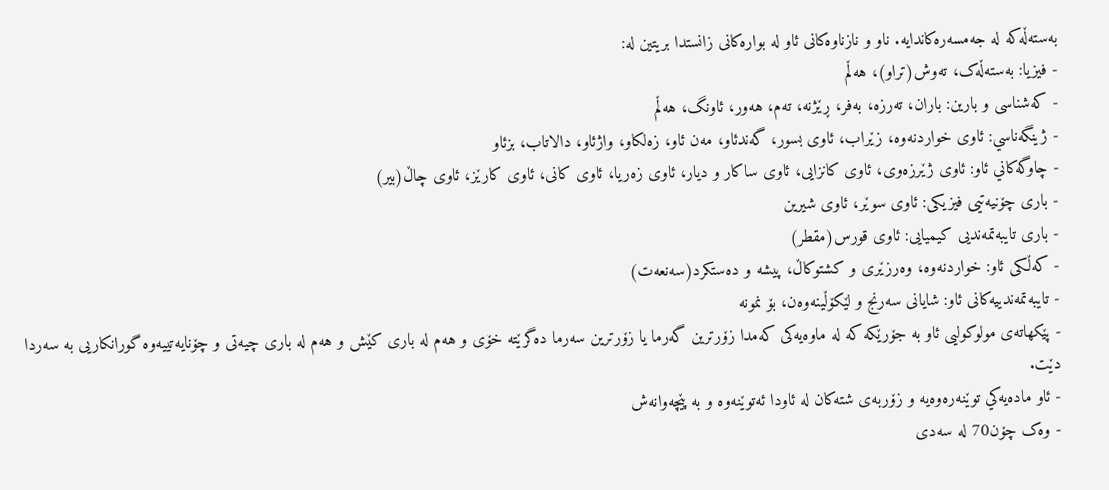بەستەڵەکە له جەمسەرەکاندایە. ناو و نازناوەکانی ئاو له بوارەکانی زانستدا بريتين له:
- فيزيا: بەستەڵەک، تەوش(تراو)، هەڵم
- کەشناسی و بارين: باران، تەرزه، بەفر، ڕێژنه، تەم، هەور، ئاونگ، هەڵم
- ژينگەناسي: ئاوی خواردنەوه، زێراب، ئاوی بسور، گەندئاو، مەن ئاو، زەلکاو، واژئاو، دالاتاب، بزئاو
- چاوگەکاني ئاو: ئاوی ژێرزەوی، ئاوی کانزایی، ئاوی ساکار و ديار، ئاوی زەريا، ئاوی کانی، ئاوی کارێز، ئاوی چاڵ(بير)
- باری چۆنیەتیی فيزيکی: ئاوی سوێر، ئاوی شيرين
- باری تايبەتمەندیی کيميايی: ئاوی قورس(مقطر)
- کەڵکی ئاو: خواردنەوه، وەرزێری و کشتوکاڵ، پيشه و دەستکرد(سەنعەت)
- تايبەتمەندييەکانی ئاو: شايانی سەرنج و لێکۆڵینەوەن، بۆ نمونه
- پێکهاتەی مولوکولیی ئاو به جۆرێکه که له ماوەیەکی کەمدا زۆرترين گەرما يا زۆرترين سەرما دەگرێته خۆی و هەم له باری کێش و هەم له باری چيەتی و چۆنايەتییەوه گورانکاریی به سەردا دێت.
- ئاو مادەيەکي توێنەرەوەیە و زۆربەی شتەکان له ئاودا ئەتوێنەوه و به پێچەوانەش
- وەک چۆن70 لە سەدی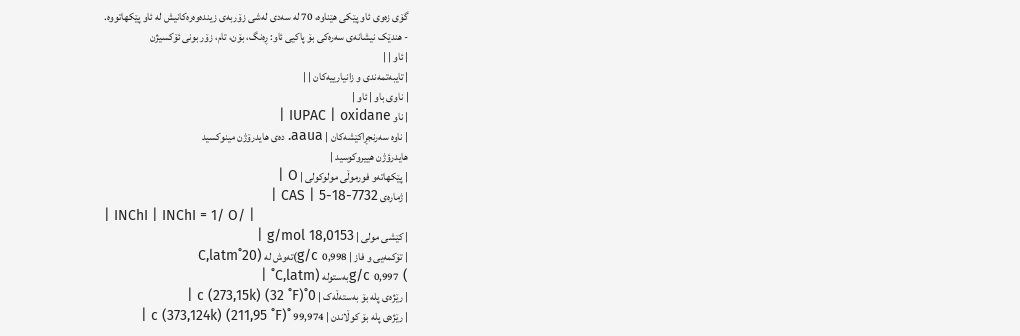گۆی زەوی ئاو پێکی هێناوه، 70 له سەدی لەشی زۆربەی زيندەوەرەکانیش لە ئاو پێكهاتووە.
- هندێک نيشانەی سەرەکی بۆ پاکیی ئاو: ڕەنگ، بۆن، تام، زۆر بونی ئۆکسيژن
| ئاو | |
| تايبەتمەندی و زانيارييەکان | |
| ناوی باو | ئاو |
| ناو IUPAC | oxidane |
| ناوه سەرنجڕاکێشەکان | aaua. دەی هايدرۆژن مينوکسيد
هايدرؤژن هييروکوسيد |
| پێکهاتەو فورموڵی مولوکولی | O |
| ژمارەی CAS | 5-18-7732 |
| INChI | INChI = 1/ O/ |
| کێشی مولی | g/mol 18,0153 |
| تۆکمەیی و فاز | g/c 0,998)تەوش له (C,latm˚20
) g/c 0,997بەستولە (C,latm˚ |
| رێژەی پلە بۆ بەستەڵەک | 0˚c (273,15k) (32 ˚F) |
| رێژەی پلە بۆ کوڵاندن | 99,974 ˚c (373,124k) (211,95 ˚F) |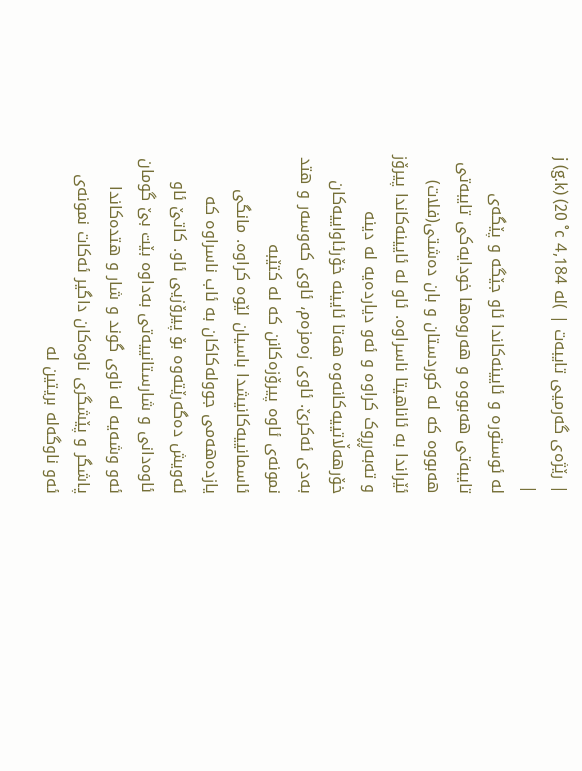| رێژەی گەرمیی تايبەت | )له 4,184 j (g.k) (20 ˚c |
لە ئوستورە و ئایینەکاندا ئاو جێگە و پێگەی تایبەتی هەبووە و هەروەها خودایەکی تایبەتی هەبووە کە لە کوردستان و بان دەشتی(فلات) ئێراندا بە ئاناهیتا ناسراوە. ئاو لە ئایینەکاندا پیرۆز و تەبەڕڕوک کراوە و ئەو دیاردەیە لە دینە خۆرهەڵاتییەکانەوە هەتا ئایینە خۆرئاواییەکان بەدی ئەکرێ. ئاوی زەمزەم، ئاوی کەوسەر و هتد نمونەی ئاوە پیرۆزەکانن کە لە کتێبە ئاسمانییەکانیشدا باسیان لێوە کراوە. مانگی یازدەهەمی جوولەکاکان بە ئاب ناسراوە کە ئەویش دەگەرێتەوە بۆ پیرۆزیی ئاو. کاتێ ئاو ئاوەدانی و شارستانییەتی بەداوە بێت بێ گومان ئەو وشەیە لە ناوی گوند و شار و هتدەکاندا پاشگر و پێشگری ناوەکان داگیر ئەکات نمونەی ئەو ناوگەلە بریتین لە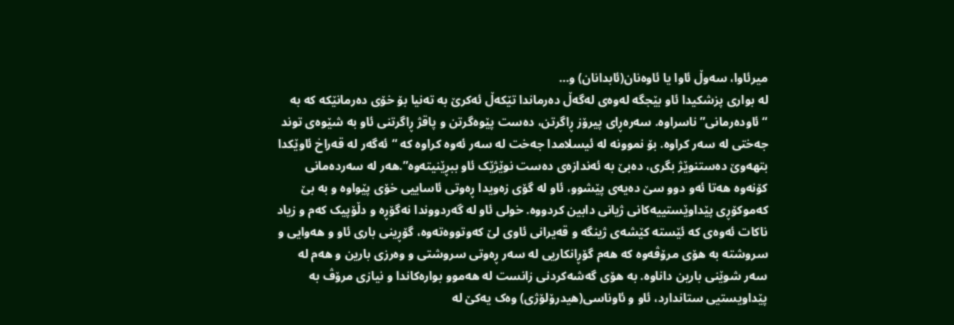میرئاوا، سەوڵ ئاوا یا ئاوەنان(ئابدانان) و…
لە بواری پزشکیدا ئاو بێجگە لەوەی لەگەڵ دەرماندا تێکەڵ ئەکرێ بە تەنیا بۆ خۆی دەرمانێکە کە بە “ئاودەرمانی” ناسراوە. سەرەڕای پیرۆز ڕاگرتن، دەست پێوەگرتن و پاقژ ڕاگرتنی ئاو بە شێوەی توند جەختی لە سەر کراوە. بۆ نموونە لە ئیسلامدا جەخت لە سەر ئەوە کراوە کە “ئەگەر لە قەراخ ئاوێکدا بتهەوێ دەستنوێژ بگری، دەبێ بە ئەندازەی دەست نوێژێک ئاو ببڕێنیتەوە”.هەر لە سەردەمانی کۆنەوە هەتا ئەو دوو سێ دەیەی پێشوو، ئاو لە گۆی زەویدا ڕەوتی ئاساییی خۆی پێواوە و بە بێ کەموکۆڕی پێداوێستییەکانی ژیانی دابین کردووە. خولی ئاو لە گەردووندا نەگۆڕە و دڵۆپیک کەم و زیاد ناکات ئەوەی کە ئێستە کێشەی ژینگە و قەیرانی ئاوی لێ کەوتووەتەوە، گۆڕینی باری ئاو و هەوایی و سروشتە بە هۆی مرۆڤەوە کە هەم گۆڕانکاریی لە سەر ڕەوتی سروشتی و وەرزی بارین و هەم لە سەر شوێنی بارین داناوە. بە هۆی گەشەکردنی زانست لە هەموو بوارەکاندا و نیازی مرۆڤ بە پێداویستیی ستاندارد، ئاو و ئاوناسی(هیدرۆلۆژی) وەک یەکێ لە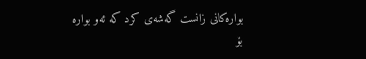بوارەکانی زانست گەشەی کرد کە ئەو بوارە بۆ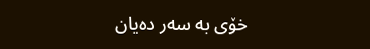خۆی بە سەر دەیان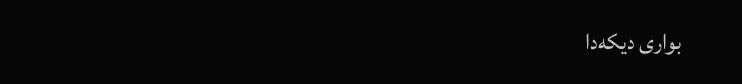بواری دیکەدا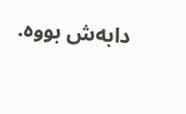دابەش بووە.